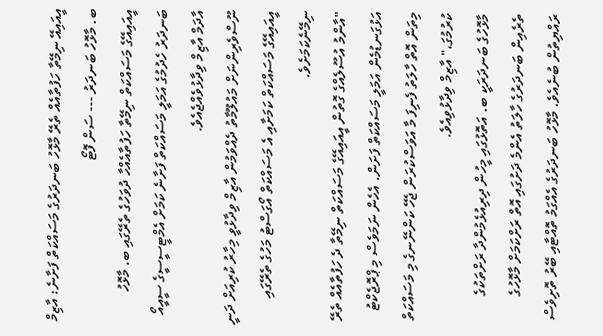އީއައިއޭ ނިމޭތާ ހަފުތާއެއް ތެރޭ މާޅޮހު ބަނދަރުގެ މަސައްކަތް ފަށާނެ: އާޒިމް
ބ. މާޅޮހު ބަނދަރު --- ސަން ފޮޓޯ
އީއައިއޭގެ މަސައްކަތް ނިމޭތާ ހަފުތާއެއްހާ ދުވަހުގެ ތެރޭގައި ބ. މާޅޮހު ބަނދަރު ހެދުމުގެ އަމަލީ މަސައްކަތް ފަށާނެ ކަމަށް އެމްޓީސީސީގެ ސީއީއޯ އާދަމް އާޒިމް ވިދާޅުވެއްޖެއެވެ.
ނޫސްވެރިންނަށް މައުލޫމާތު ދެއްވަމުން އާޒިމް ވިދާޅުވީ މިހާރު ކުރިއަށް ދަނީ އީއައިއޭގެ މަސައްކަތް ކަމަށާއި އެ މަސައްކަތް އޯގަސްޓު މަހުގެ ތެރޭގައި ނިމޭނެކަމަށެވެ.
"އާންމު އުސޫލެއްގެ ގޮތުން އީއައިއޭގެ މަސައްކަތް ނިމޭތާ ދެ ހަފުތާއެއް ތެރޭ އަޅުގަނޑުމެން އަމަލީ މަސައްކަތް ފަށަން. އެހެން ނަމަވެސް މި ޕްރޮޖެކްޓު މިތަން އޮތް ހާލަތު ފެނިފަ މާ އަވަސްކުރަން ޖެހޭ ކަންނޭނގެ މި މަސައްކަތް ކުރުމުގަ،" އާޒިމް ވިދާޅުވިއެވެ.
މާޅޮހުގެ ބަނދަރަކީ ބ. އަތޮޅުގައި މީހުން ދިރިއުޅެމުންދާ ރަށްތަކުގެ ތެރެއިން ބަނދަރުގެ ހާލަތު އެންމެ ދަށުގައި އޮތް ރަށްކަމަށް މާޅޮހުގެ ރައްޔިތުން ބުނެއެވެ. މާޅޮހު ބަނދަރުގެ އެއްގަމު ތޮއްޓާއި ބޭރު ތޮށިވެސް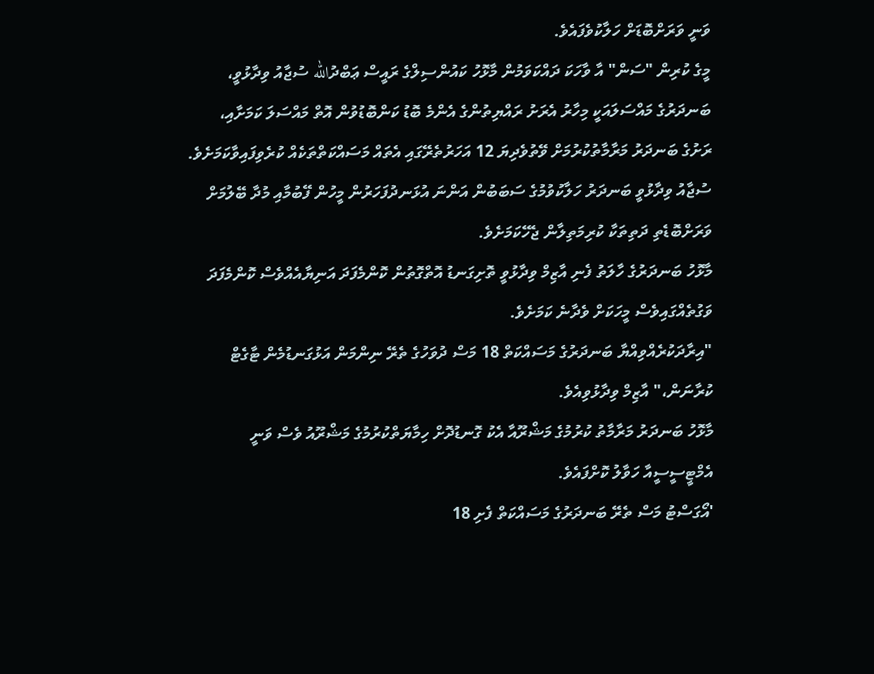ވަނީ ވަރަށްބޮޑަށް ހަލާކުވެފައެވެ.
މީގެ ކުރިން "ސަން" އާ ވާހަކަ ދައްކަވަމުން މާޅޮހު ކައުންސިލްގެ ރައީސް ޢަބްދުالله ސުޖާއު ވިދާޅުވީ، ބަނދަރުގެ މައްސަލައަކީ މިހާރު އެރަށު ރައްޔިތުންގެ އެންމެ ބޮޑު ކަންބޮޑުވުން އޮތް މައްސަލަ ކަމަށާއި، ރަށުގެ ބަނދަރު މަރާމާތުކުރުމަށް ވޭތުވެދިޔަ 12 އަހަރުތެރޭގައި އެތައް މަސައްކަތްތަކެއް ކުރެވިފައިވާކަމަށެވެ.
ސުޖާއު ވިދާޅުވީ ބަނދަރު ހަލާކުވުމުގެ ސަބަބުން އަންނަ އުޅަނދުފަހަރުން މީހުން ފޭބުމާއި މުދާ ބޭލުމަށް ވަރަށްބޮޑެތި ދަތިތަކާ ކުރިމަތިލާން ޖެހޭކަމަށެވެ.
މާޅޮހު ބަނދަރުގެ ހާލަތު ފެނި އާޒިމް ވިދާޅުވީ ތޮށިގަނޑު އޮތްގޮތުން ކޮންމެފަދަ އަނިޔާއެއްވެސް ކޮންމެފަދަ ވަގުތެއްގައިވެސް މީހަކަށް ވެދާނެ ކަމަށެވެ.
"އިރާދަކުރެއްވިއްޔާ ބަނދަރުގެ މަސައްކަތް 18 މަސް ދުވަހުގެ ތެރޭ ނިންމަން އަޅުގަނޑުމެން ޓާގެޓް ކުރާނަން،" އާޒިމް ވިދާޅުވިއެވެ.
މާޅޮހު ބަނދަރު މަރާމާތު ކުރުމުގެ މަޝްރޫއާ އެކު ގޮނޑުދޮށް ހިމާޔަތްކުރުމުގެ މަޝްރޫއު ވެސް ވަނީ އެމްޓީސީސީއާ ހަވާލު ކޮށްފައެވެ.
'އޯގަސްޓު މަސް ތެރޭ ބަނދަރުގެ މަސައްކަތް ފެށި 18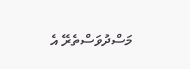މަސްދުވަސްތެރޭ އެ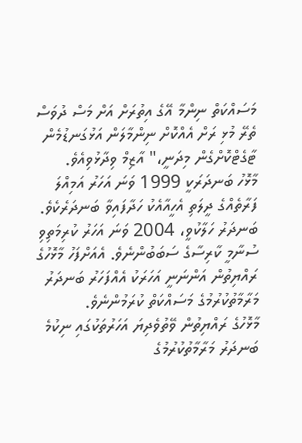މަސައްކަތް ނިންމާ އޭގެ އިތުރަށް އަށް މަސް ދުވަސް ތެރޭ މުޅި ރަށް އެއްކޮށް ނިންމާލަން އަޅުގަނޑުމެން ޓާގެޓްކޮށްގެން މިދަނީ،" އާޒިމް ވިދާޅުވިއެވެ.
މާޅޮހު ބަނދަރަކީ 1999 ވަނަ އަހަރު އަމިއްލަ ފަރާތެއްގެ ދީލަތި އެހީއާއެކު ހަދާފައިވާ ބަނދަރެކެވެ. ބަނދަރު ހަލާކުވީ، 2004 ވަނަ އަހަރު ކުރިމަތިވި ސުނާމީ ކާރިސާގެ ސަބަބުންނެވެ. އެއަށްފަހު މާޅޮހުގެ ރައްޔިތުން އަންނަނީ އަހަރަކު އެއްފަހަރު ބަނދަރު މަރާމާތުކުރުމުގެ މަސައްކަތް ކުރަމުންނެވެ.
މާޅޮހުގެ ރައްޔިތުން ވޭތުވެދިޔަ އަހަރުތަކުގައި ނިކުމެ ބަނދަރު މަރާމާތުކުރުމުގެ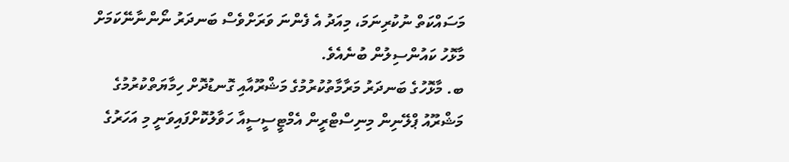މަސައްކަތް ނުކުރިނަމަ، މިއަދު އެ ފެންނަ ވަރަށްވެސް ބަނދަރު ނޯންނާނޭކަމަށް މާޅޮހު ކައުންސިލުން ބުނެއެވެ.
ބ. މާޅޮހުގެ ބަނދަރު މަރާމާތުކުރުމުގެ މަޝްރޫއާއި ގޮނޑުދޮށް ހިމާޔަތްކުރުމުގެ މަޝްރޫއު ޕްލޭނިން މިނިސްޓްރީން އެމްޓީސީސީއާ ހަވާލުކޮށްފައިވަނީ މި އަހަރުގެ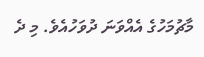މާޗުމަހުގެ އެއްވަނަ ދުވަހުއެވެ. މި ދެ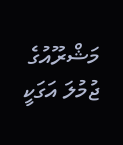މަޝްރޫއުގެ ޖުމުލަ އަގަކީ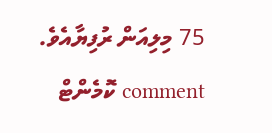75 މިލިއަން ރުފިޔާއެވެ.
comment ކޮމެންޓް